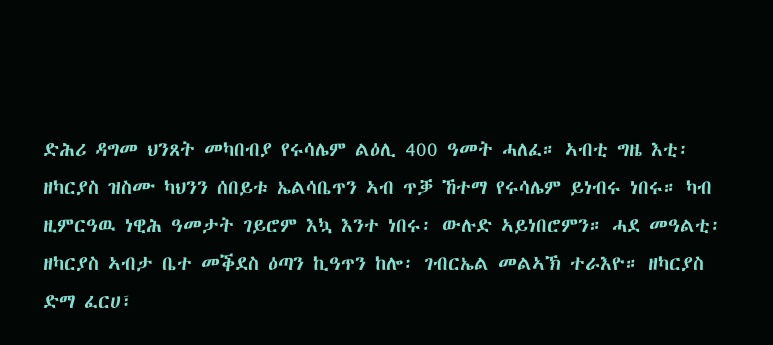ድሕሪ ዳግመ ህንጸት መካበብያ የሩሳሌም ልዕሊ 400 ዓመት ሓለፈ። ኣብቲ ግዜ እቲ፡ ዘካርያስ ዝስሙ ካህንን ሰበይቱ ኤልሳቤጥን ኣብ ጥቓ ኸተማ የሩሳሌም ይነብሩ ነበሩ። ካብ ዚምርዓዉ ነዊሕ ዓመታት ገይሮም እኳ እንተ ነበሩ፡ ውሉድ ኣይነበሮምን። ሓደ መዓልቲ፡ ዘካርያስ ኣብታ ቤተ መቕደስ ዕጣን ኪዓጥን ከሎ፡ ገብርኤል መልኣኽ ተራእዮ። ዘካርያስ ድማ ፈርሀ፣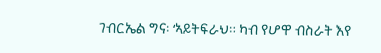ገብርኤል ግና፡ ‘ኣይትፍራህ። ካብ የሆዋ ብስራት እየ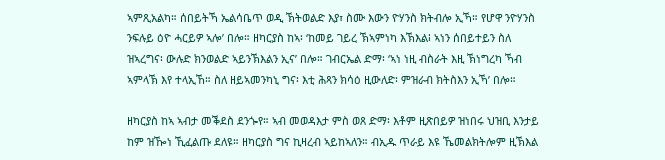ኣምጺአልካ። ሰበይትኻ ኤልሳቤጥ ወዲ ኽትወልድ እያ፣ ስሙ እውን ዮሃንስ ክትብሎ ኢኻ። የሆዋ ንዮሃንስ ንፍሉይ ዕዮ ሓርይዎ ኣሎ’ በሎ። ዘካርያስ ከኣ፡ ‘ከመይ ገይረ ኽኣምነካ እኽእል፧ ኣነን ሰበይተይን ስለ ዝኣረግና፡ ውሉድ ክንወልድ ኣይንኽእልን ኢና’ በሎ። ገብርኤል ድማ፡ ‘ኣነ ነዚ ብስራት እዚ ኽነግረካ ኻብ ኣምላኽ እየ ተላኢኸ። ስለ ዘይኣመንካኒ ግና፡ እቲ ሕጻን ክሳዕ ዚውለድ፡ ምዝራብ ክትስእን ኢኻ’ በሎ።

ዘካርያስ ከኣ ኣብታ መቕደስ ደንጐየ። ኣብ መወዳእታ ምስ ወጸ ድማ፡ እቶም ዚጽበይዎ ዝነበሩ ህዝቢ እንታይ ከም ዝዀነ ኺፈልጡ ደለዩ። ዘካርያስ ግና ኪዛረብ ኣይከኣለን። ብኢዱ ጥራይ እዩ ኼመልክትሎም ዚኽእል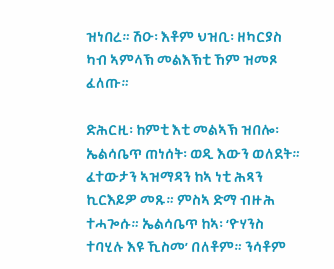ዝነበረ። ሽዑ፡ እቶም ህዝቢ፡ ዘካርያስ ካብ ኣምላኽ መልእኽቲ ኸም ዝመጾ ፈለጡ።

ድሕርዚ፡ ከምቲ እቲ መልኣኽ ዝበሎ፡ ኤልሳቤጥ ጠነሰት፡ ወዲ እውን ወለደት። ፈተውታን ኣዝማዳን ከኣ ነቲ ሕጻን ኪርእይዎ መጹ። ምስኣ ድማ ብዙሕ ተሓጐሱ። ኤልሳቤጥ ከኣ፡ ‘ዮሃንስ ተባሂሉ እዩ ኺስመ’ በለቶም። ንሳቶም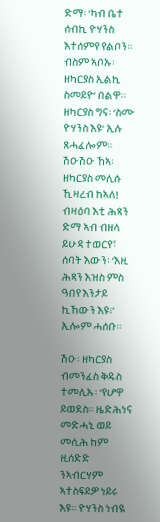ድማ፡ ‘ካብ ቤተ ሰብኪ ዮሃንስ እተሰምየ የልቦን። ብስም ኣቦኡ፡ ዘካርያስ ኢልኪ ስመይዮ’ በልዋ። ዘካርያስ ግና፡ ‘ስሙ ዮሃንስ እዩ’ ኢሉ ጸሓፈሎም። ሽዑሽዑ ኸኣ፡ ዘካርያስ መሊሱ ኺዛረብ ከኣለ! ብዛዕባ እቲ ሕጻን ድማ ኣብ ብዘላ ይሁዳ ተወርየ፣ ሰባት እውን፡ ‘እዚ ሕጻን እዝስ ምስ ዓበየ እንታይ ኪኸውን እዩ፧’ ኢሎም ሓሰቡ።

ሽዑ፡ ዘካርያስ ብመንፈስ ቅዱስ ተመሊኡ፡ ‘የሆዋ ይወደስ። ዜድሕነና መድሓኒ ወይ መሲሕ ከም ዚሰድድ ንኣብርሃም ኣተስፍይዎ ነይሩ እዩ። ዮሃንስ ነብዪ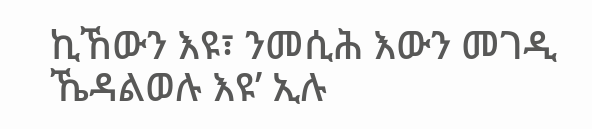ኪኸውን እዩ፣ ንመሲሕ እውን መገዲ ኼዳልወሉ እዩ’ ኢሉ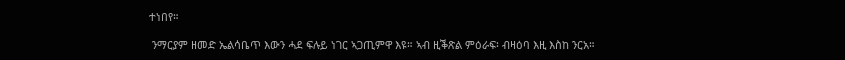ተነበየ።

 ንማርያም ዘመድ ኤልሳቤጥ እውን ሓደ ፍሉይ ነገር ኣጋጢምዋ እዩ። ኣብ ዚቕጽል ምዕራፍ፡ ብዛዕባ እዚ እስከ ንርአ።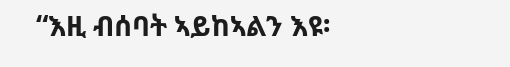“እዚ ብሰባት ኣይከኣልን እዩ፡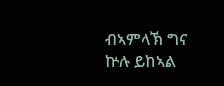ብኣምላኽ ግና ኵሉ ይከኣል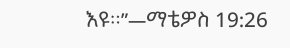እዩ።”—ማቴዎስ 19:26